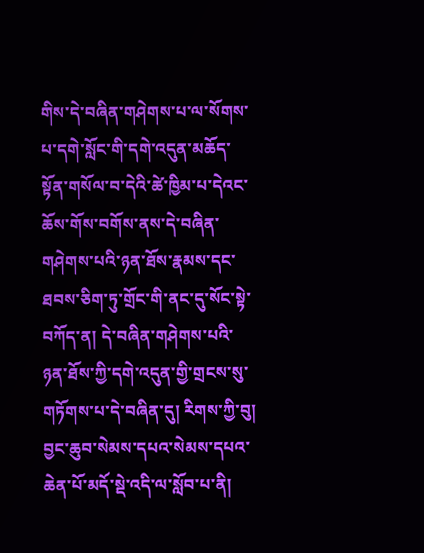གིས་དེ་བཞིན་གཤེགས་པ་ལ་སོགས་པ་དགེ་སློང་གི་དགེ་འདུན་མཆོད་སྟོན་གསོལ་བ་དེའི་ཚེ་ཁྱིམ་པ་དེའང་ཆོས་གོས་བགོས་ནས་དེ་བཞིན་གཤེགས་པའི་ཉན་ཐོས་རྣམས་དང་ཐབས་ཅིག་ཏུ་གྲོང་གི་ནང་དུ་སོང་སྟེ་བཀོད་ན། དེ་བཞིན་གཤེགས་པའི་ཉན་ཐོས་ཀྱི་དགེ་འདུན་གྱི་གྲངས་སུ་གཏོགས་པ་དེ་བཞིན་དུ། རིགས་ཀྱི་བུ། བྱང་ཆུབ་སེམས་དཔའ་སེམས་དཔའ་ཆེན་པོ་མདོ་སྡེ་འདི་ལ་སློབ་པ་ནི།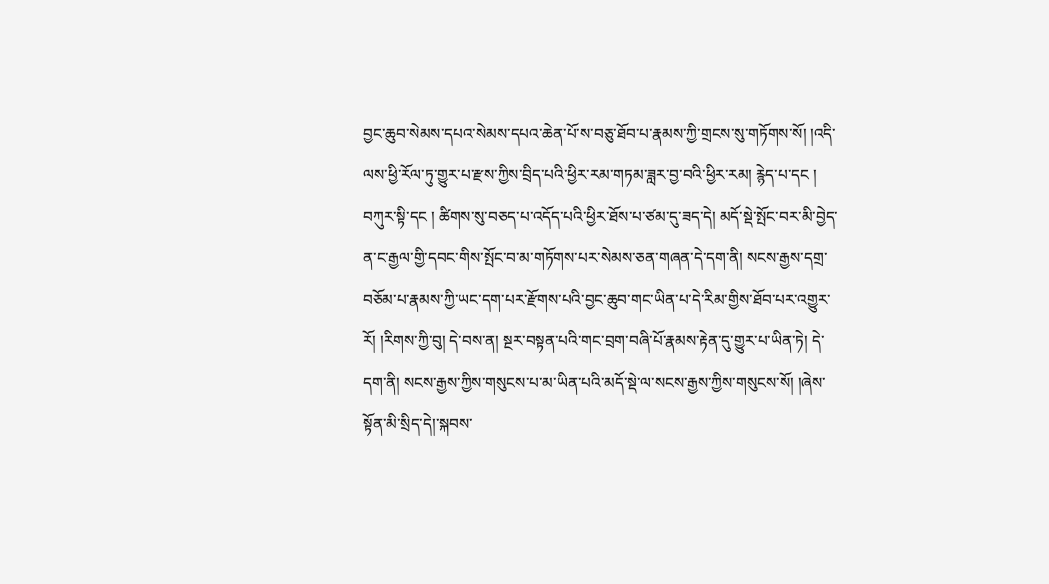བྱང་ཆུབ་སེམས་དཔའ་སེམས་དཔའ་ཆེན་པོ་ས་བཅུ་ཐོབ་པ་རྣམས་ཀྱི་གྲངས་སུ་གཏོགས་སོ། །འདི་ལས་ཕྱི་རོལ་ཏུ་གྱུར་པ་རྫས་ཀྱིས་བྲིད་པའི་ཕྱིར་རམ་གཏམ་ཟླར་བྱ་བའི་ཕྱིར་རམ། རྙེད་པ་དང ། བཀུར་སྟི་དང ། ཚིགས་སུ་བཅད་པ་འདོད་པའི་ཕྱིར་ཐོས་པ་ཙམ་དུ་ཟད་དེ། མདོ་སྡེ་སྤོང་བར་མི་བྱེད་ན་ང་རྒྱལ་གྱི་དབང་གིས་སྤོང་བ་མ་གཏོགས་པར་སེམས་ཅན་གཞན་དེ་དག་ནི། སངས་རྒྱས་དགྲ་བཅོམ་པ་རྣམས་ཀྱི་ཡང་དག་པར་རྫོགས་པའི་བྱང་ཆུབ་གང་ཡིན་པ་དེ་རིམ་གྱིས་ཐོབ་པར་འགྱུར་རོ། །རིགས་ཀྱི་བུ། དེ་བས་ན། སྔར་བསྟན་པའི་གང་བྲག་བཞི་པོ་རྣམས་རྟེན་དུ་གྱུར་པ་ཡིན་ཏེ། དེ་དག་ནི། སངས་རྒྱས་ཀྱིས་གསུངས་པ་མ་ཡིན་པའི་མདོ་སྡེ་ལ་སངས་རྒྱས་ཀྱིས་གསུངས་སོ། །ཞེས་སྟོན་མི་སྲིད་དེ།་སྐབས་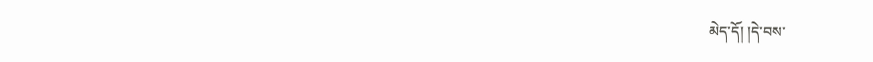མེད་དོ། །དེ་བས་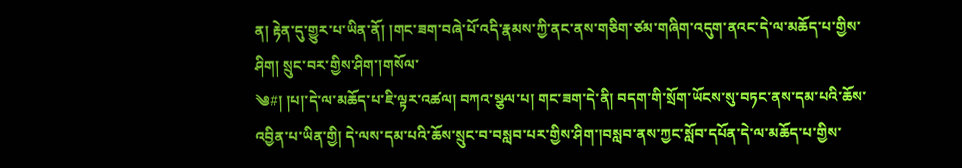ན། རྟེན་དུ་གྱུར་པ་ཡིན་ནོ། །གང་ཟག་བཞེ་པོ་འདི་རྣམས་ཀྱི་ནང་ནས་གཅིག་ཙམ་གཞིག་འདུག་ནའང་དེ་ལ་མཆོད་པ་གྱིས་ཤིག། སྲུང་བར་གྱིས་ཤིག་།གསོལ་
༄#། །པ།་དེ་ལ་མཆོད་པ་ཇི་ལྟར་འཚལ། བཀའ་སྩལ་པ། གང་ཟག་དེ་ནི། བདག་གི་སྲོག་ཡོངས་སུ་བཏང་ནས་དམ་པའི་ཆོས་འབྱིན་པ་ཡིན་གྱི། དེ་ལས་དམ་པའི་ཆོས་སྲུང་བ་བསླབ་པར་གྱིས་ཤིག་།བསླབ་ནས་ཀྱང་སློབ་དཔོན་དེ་ལ་མཆོད་པ་གྱིས་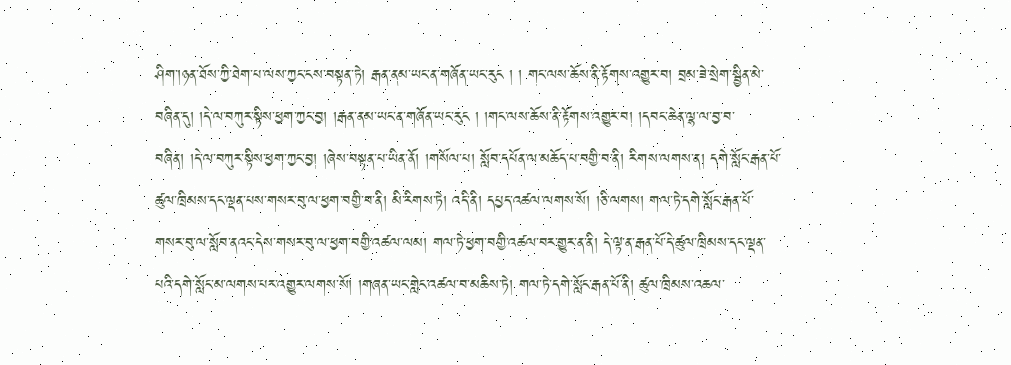ཤིག་།ཉན་ཐོས་ཀྱི་ཐེག་པ་ལས་ཀྱང་ངས་བསྟན་ཏེ། རྒན་ནམ་ཡང་ན་གཞོན་ཡང་རུང ། ། གང་ལས་ཆོས་ནི་རྟོགས་འགྱུར་བ། བྲམ་ཟེ་སྲེག་སྦྱིན་མེ་བཞིན་དུ། །དེ་ལ་བཀུར་སྟིས་ཕྱག་ཀྱང་བྱ། །རྒན་ནམ་ཡང་ན་གཞོན་ཡང་རུང ། །གང་ལས་ཆོས་ནི་རྟོགས་འགྱུར་བ། །དབང་ཆེན་ལྷ་ལ་བྱ་བ་བཞིན། །དེ་ལ་བཀུར་སྟིས་ཕྱག་ཀྱང་བྱ། །ཞེས་བསྟན་པ་ཡིན་ནོ། །གསོལ་པ། སློབ་དཔོན་ལ་མཆོད་པ་བགྱི་བ་ནི། རིགས་ལགས་ན། དགེ་སློང་རྒན་པོ་ཚུལ་ཁྲིམས་དང་ལྡན་པས་གསར་བུ་ལ་ཕྱག་བགྱི་བ་ནི། མི་རིགས་ཏེ། འདི་ནི། དཔྱད་འཚལ་ལགས་སོ། །ཅི་ལགས། གལ་ཏེ་དགེ་སློང་རྒན་པོ་གསར་བུ་ལ་སློབ་ནའང་དེས་གསར་བུ་ལ་ཕྱག་བགྱི་འཚལ་ལམ། གལ་ཏེ་ཕྱག་བགྱི་འཚལ་བར་གྱུར་ན་ནི། དེ་ལྟ་ན་རྒན་པོ་དེ་ཚུལ་ཁྲིམས་དང་ལྡན་པའི་དགེ་སློང་མ་ལགས་པར་འགྱུར་ལགས་སོ། །གཞན་ཡང་གླེང་འཚལ་བ་མཆིས་ཏེ། གལ་ཏེ་དགེ་སློང་རྒན་པོ་ནི། ཚུལ་ཁྲིམས་འཆལ་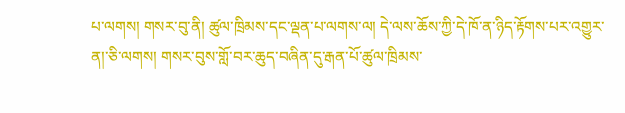པ་ལགས། གསར་བུ་ནི། ཚུལ་ཁྲིམས་དང་ལྡན་པ་ལགས་ལ། དེ་ལས་ཆོས་ཀྱི་དེ་ཁོ་ན་ཉིད་རྟོགས་པར་འགྱུར་
ན།་ཅི་ལགས། གསར་བུས་གློ་བར་ཆུད་བཞིན་དུ་རྒན་པོ་ཚུལ་ཁྲིམས་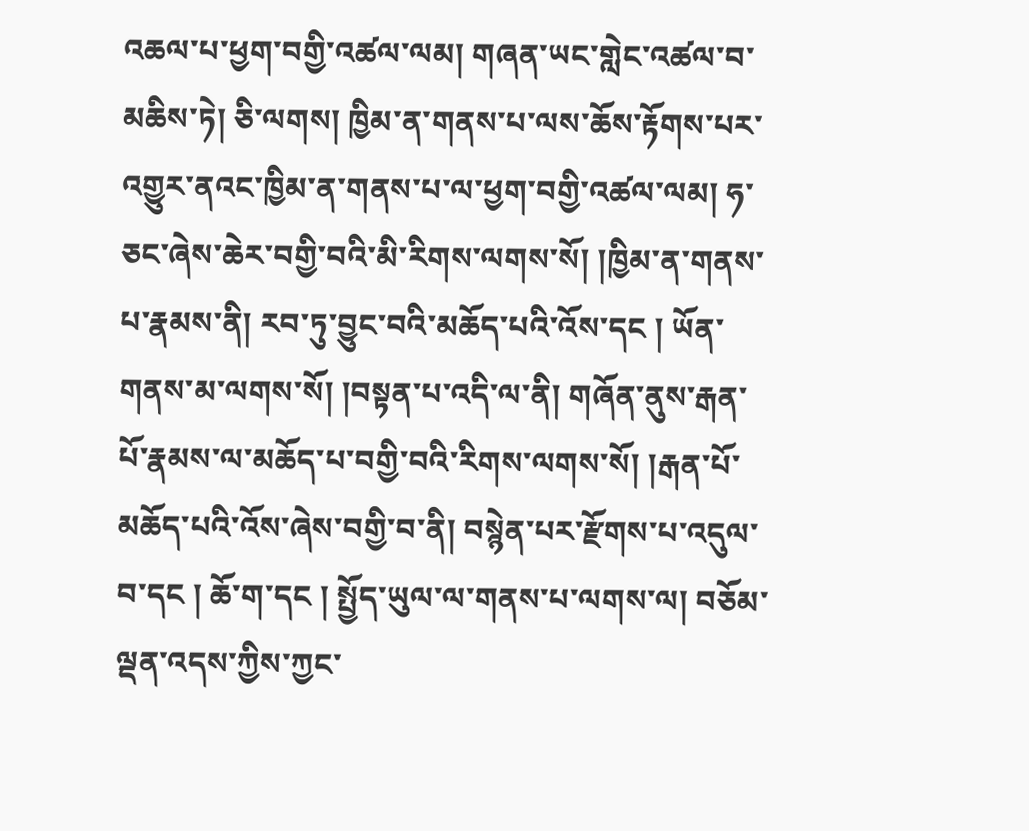འཆལ་པ་ཕྱག་བགྱི་འཚལ་ལམ། གཞན་ཡང་གླེང་འཚལ་བ་མཆིས་ཏེ། ཅི་ལགས། ཁྱིམ་ན་གནས་པ་ལས་ཆོས་རྟོགས་པར་འགྱུར་ནའང་ཁྱིམ་ན་གནས་པ་ལ་ཕྱག་བགྱི་འཚལ་ལམ། ཧ་ཅང་ཞེས་ཆེར་བགྱི་བའི་མི་རིགས་ལགས་སོ། །ཁྱིམ་ན་གནས་པ་རྣམས་ནི། རབ་ཏུ་བྱུང་བའི་མཆོད་པའི་འོས་དང ། ཡོན་གནས་མ་ལགས་སོ། །བསྟན་པ་འདི་ལ་ནི། གཞོན་ནུས་རྒན་པོ་རྣམས་ལ་མཆོད་པ་བགྱི་བའི་རིགས་ལགས་སོ། །རྒན་པོ་མཆོད་པའི་འོས་ཞེས་བགྱི་བ་ནི། བསྙེན་པར་རྫོགས་པ་འདུལ་བ་དང ། ཆོ་ག་དང ། སྤྱོད་ཡུལ་ལ་གནས་པ་ལགས་ལ། བཅོམ་ལྡན་འདས་ཀྱིས་ཀྱང་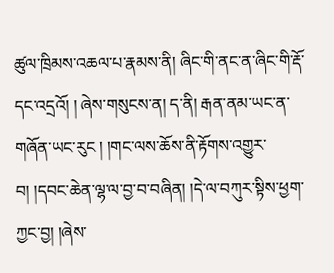ཚུལ་ཁྲིམས་འཆལ་པ་རྣམས་ནི། ཞིང་གི་ནང་ན་ཞིང་གི་རྡོ་དང་འདྲའོ། ། ཞེས་གསུངས་ན། ད་ནི། རྒན་ནམ་ཡང་ན་གཞོན་ཡང་རུང ། །གང་ལས་ཆོས་ནི་རྟོགས་འགྱུར་བ། །དབང་ཆེན་ལྷ་ལ་བྱ་བ་བཞིན། །དེ་ལ་བཀུར་སྟིས་ཕྱག་ཀྱང་བྱ། །ཞེས་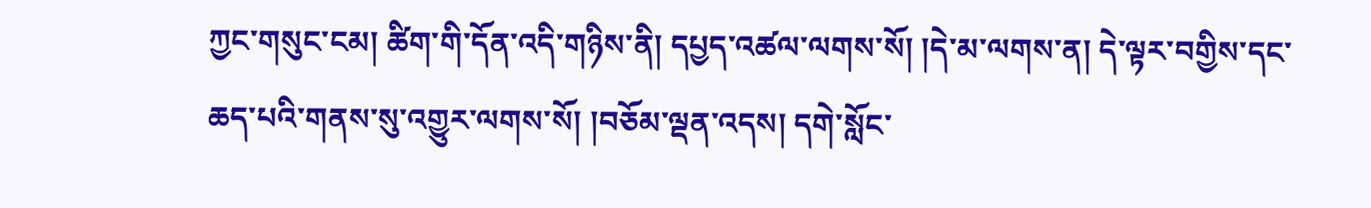ཀྱང་གསུང་ངམ། ཚིག་གི་དོན་འདི་གཉིས་ནི། དཔྱད་འཚལ་ལགས་སོ། །དེ་མ་ལགས་ན། དེ་ལྟར་བགྱིས་དང་ཆད་པའི་གནས་སུ་འགྱུར་ལགས་སོ། །བཅོམ་ལྡན་འདས། དགེ་སློང་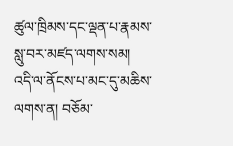ཚུལ་ཁྲིམས་དང་ལྡན་པ་རྣམས་སླུ་བར་མཛད་ལགས་སམ། འདི་ལ་ནོངས་པ་མང་དུ་མཆིས་ལགས་ན། བཅོམ་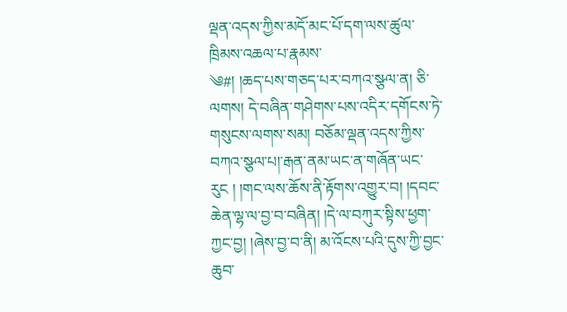ལྡན་འདས་ཀྱིས་མདོ་མང་པོ་དག་ལས་ཚུལ་ཁྲིམས་འཆལ་པ་རྣམས་
༄#། །ཆད་པས་གཅད་པར་བཀའ་སྩལ་ན། ཅི་ལགས། དེ་བཞིན་གཤེགས་པས་འདིར་དགོངས་ཏེ་གསུངས་ལགས་སམ། བཅོམ་ལྡན་འདས་ཀྱིས་བཀའ་སྩལ་པ།་རྒན་ནམ་ཡང་ན་གཞོན་ཡང་རུང ། །གང་ལས་ཆོས་ནི་རྟོགས་འགྱུར་བ། །དབང་ཆེན་ལྷ་ལ་བྱ་བ་བཞིན། །དེ་ལ་བཀུར་སྟིས་ཕྱག་ཀྱང་བྱ། །ཞེས་བྱ་བ་ནི། མ་འོངས་པའི་དུས་ཀྱི་བྱང་ཆུབ་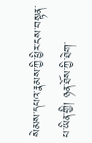སེམས་དཔའ་རྣམས་ཀྱི་ཕྱིར་ངས་བསྟན་པ་ཡིན་གྱི། ཉན་ཐོས་ཀྱི་ཐེག་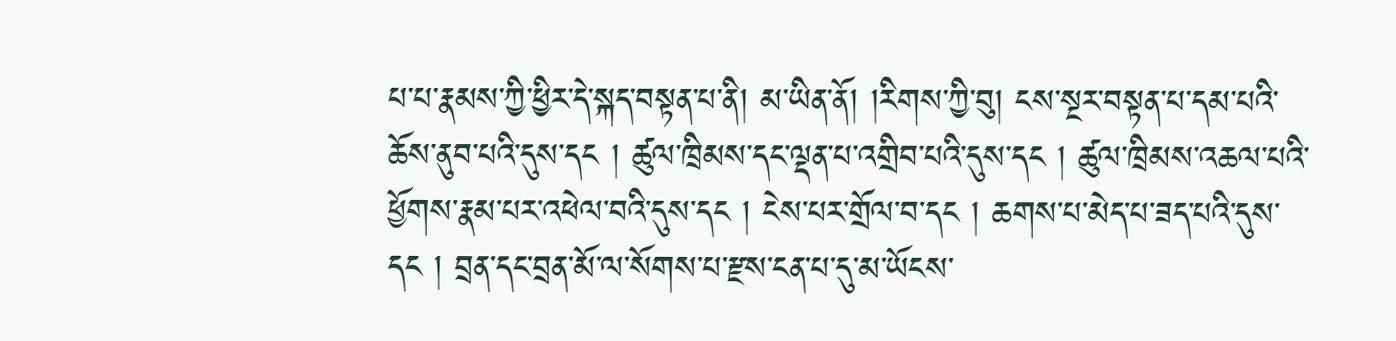པ་པ་རྣམས་ཀྱི་ཕྱིར་དེ་སྐད་བསྟན་པ་ནི། མ་ཡིན་ནོ། །རིགས་ཀྱི་བུ། ངས་སྔར་བསྟན་པ་དམ་པའི་ཆོས་ནུབ་པའི་དུས་དང ། ཚུལ་ཁྲིམས་དང་ལྡན་པ་འགྲིབ་པའི་དུས་དང ། ཚུལ་ཁྲིམས་འཆལ་པའི་ཕྱོགས་རྣམ་པར་འཕེལ་བའི་དུས་དང ། ངེས་པར་གྲོལ་བ་དང ། ཆགས་པ་མེད་པ་ཟད་པའི་དུས་དང ། བྲན་དང་བྲན་མོ་ལ་སོགས་པ་རྫས་ངན་པ་དུ་མ་ཡོངས་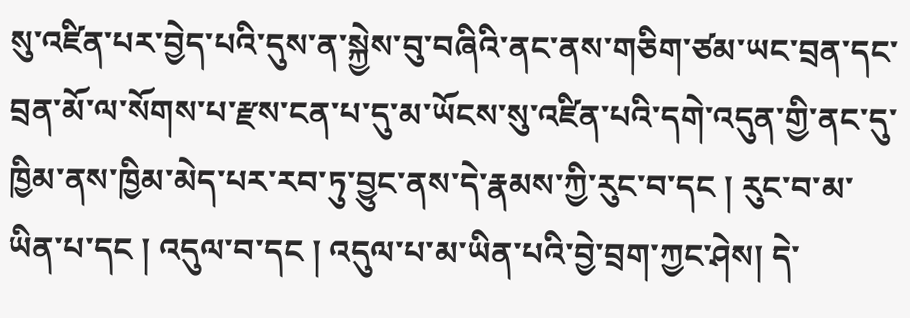སུ་འཛིན་པར་བྱེད་པའི་དུས་ན་སྐྱེས་བུ་བཞིའི་ནང་ནས་གཅིག་ཙམ་ཡང་བྲན་དང་བྲན་མོ་ལ་སོགས་པ་རྫས་ངན་པ་དུ་མ་ཡོངས་སུ་འཛིན་པའི་དགེ་འདུན་གྱི་ནང་དུ་ཁྱིམ་ནས་ཁྱིམ་མེད་པར་རབ་ཏུ་བྱུང་ནས་དེ་རྣམས་ཀྱི་རུང་བ་དང ། རུང་བ་མ་ཡིན་པ་དང ། འདུལ་བ་དང ། འདུལ་པ་མ་ཡིན་པའི་བྱེ་བྲག་ཀྱང་ཤེས། དེ་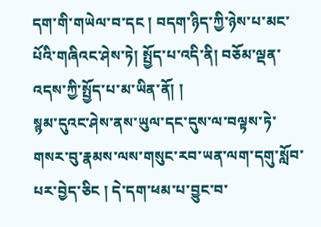དག་གི་གཡེལ་བ་དང ། བདག་ཉིད་ཀྱི་ཉེས་པ་མང་པོའི་གཞིའང་ཤེས་ཏེ། སྤྱོད་པ་འདི་ནི། བཅོམ་ལྡན་འདས་ཀྱི་སྤྱོད་པ་མ་ཡིན་ནོ། །
སྙམ་དུའང་ཤེས་ནས་ཡུལ་དང་དུས་ལ་བལྟས་ཏེ་གསར་བུ་རྣམས་ལས་གསུང་རབ་ཡན་ལག་དགུ་སློབ་པར་བྱེད་ཅིང ། དེ་དག་ཕམ་པ་བྱུང་བ་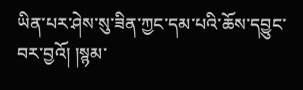ཡིན་པར་ཤེས་སུ་ཟིན་ཀྱང་དམ་པའི་ཆོས་དབྱུང་བར་བྱའོ། །སྙམ་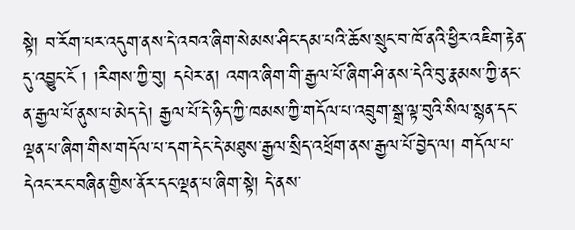སྟེ། བ་རོག་པར་འདུག་ནས་དེ་འབའ་ཞིག་སེམས་ཤིང་དམ་པའི་ཆོས་སྲུང་བ་ཁོ་ནའི་ཕྱིར་འཇིག་རྟེན་དུ་འབྱུང་ངོ ། །རིགས་ཀྱི་བུ། དཔེར་ན། འགའ་ཞིག་གི་རྒྱལ་པོ་ཞིག་ཤི་ནས་དེའི་བུ་རྣམས་ཀྱི་ནང་ན་རྒྱལ་པོ་ནུས་པ་མེད་དེ། རྒྱལ་པོ་དེ་ཉིད་ཀྱི་ཁམས་ཀྱི་གདོལ་པ་འབྲུག་སྒྲ་ལྟ་བུའི་སིལ་སྙན་དང་ལྡན་པ་ཞིག་གིས་གདོལ་པ་དག་དེང་དེ་མཐུས་རྒྱལ་སྲིད་འཕྲོག་ནས་རྒྱལ་པོ་བྱེད་ལ། གདོལ་པ་དེའང་རང་བཞིན་གྱིས་ནོར་དང་ལྡན་པ་ཞིག་སྟེ། དེ་ནས་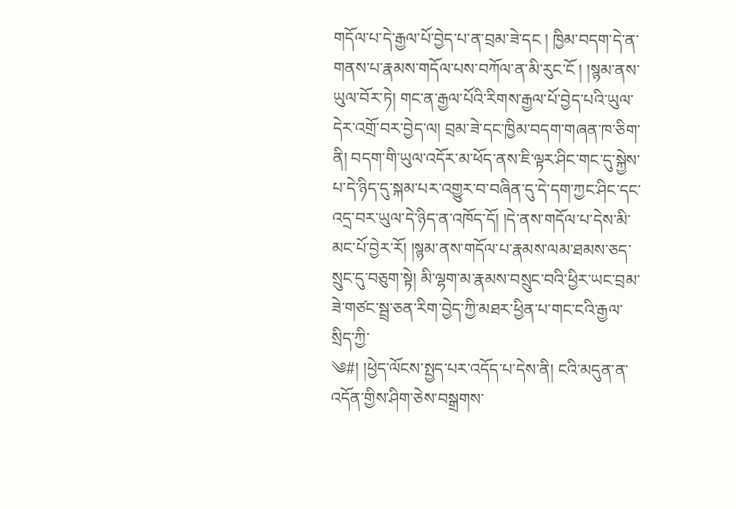གདོལ་པ་དེ་རྒྱལ་པོ་བྱེད་པ་ན་བྲམ་ཟེ་དང ། ཁྱིམ་བདག་དེ་ན་གནས་པ་རྣམས་གདོལ་པས་བཀོལ་ན་མི་རུང་ངོ ། །སྙམ་ནས་ཡུལ་བོར་ཏེ། གང་ན་རྒྱལ་པོའི་རིགས་རྒྱལ་པོ་བྱེད་པའི་ཡུལ་དེར་འགྲོ་བར་བྱེད་ལ། བྲམ་ཟེ་དང་ཁྱིམ་བདག་གཞན་ཁ་ཅིག་ནི། བདག་གི་ཡུལ་འདོར་མ་ཕོད་ནས་ཇི་ལྟར་ཤིང་གང་དུ་སྐྱེས་པ་དེ་ཉིད་དུ་སྐམ་པར་འགྱུར་བ་བཞིན་དུ་དེ་དག་ཀྱང་ཤིང་དང་འདྲ་བར་ཡུལ་དེ་ཉིད་ན་འཁོད་དོ། །དེ་ནས་གདོལ་པ་དེས་མི་མང་པོ་བྱེར་རོ། །སྙམ་ནས་གདོལ་པ་རྣམས་ལམ་ཐམས་ཅད་སྲུང་དུ་བཅུག་སྟེ། མི་ལྷག་མ་རྣམས་བསྲུང་བའི་ཕྱིར་ཡང་བྲམ་ཟེ་གཙང་སྦྲ་ཅན་རིག་བྱེད་ཀྱི་མཐར་ཕྱིན་པ་གང་ངའི་རྒྱལ་སྲིད་ཀྱི་
༄#། །ཕྱེད་ལོངས་སྤྱད་པར་འདོད་པ་དེས་ནི། ངའི་མདུན་ན་འདོན་གྱིས་ཤིག་ཅེས་བསྒྲགས་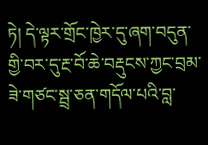ཏེ། དེ་ལྟར་གྲོང་ཁྱེར་དུ་ཞག་བདུན་གྱི་བར་དུ་རྔ་བོ་ཆེ་བརྡུངས་ཀྱང་བྲམ་ཟེ་གཙང་སྦྲ་ཅན་གདོལ་པའི་བླ་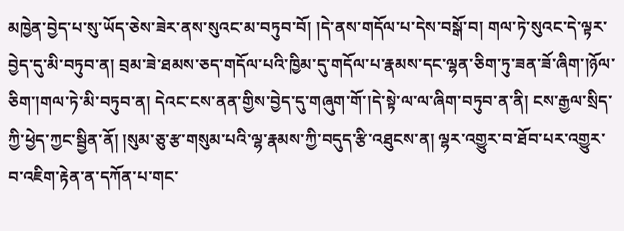མཁྱེན་བྱེད་པ་སུ་ཡོད་ཅེས་ཟེར་ནས་སུའང་མ་བཏུབ་བོ། །དེ་ནས་གདོལ་པ་དེས་བསྒོ་བ། གལ་ཏེ་སུའང་དེ་ལྟར་བྱེད་དུ་མི་བཏུབ་ན། བྲམ་ཟེ་ཐམས་ཅད་གདོལ་པའི་ཁྱིམ་དུ་གདོལ་པ་རྣམས་དང་ལྷན་ཅིག་ཏུ་ཟན་ཟོ་ཞིག་།ཉོལ་ཅིག་།གལ་ཏེ་མི་བཏུབ་ན། དེའང་ངས་ནན་གྱིས་བྱེད་དུ་གཞུག་གོ་།དེ་སྟེ་ལ་ལ་ཞིག་བཏུབ་ན་ནི། ངས་རྒྱལ་སྲིད་ཀྱི་ཕྱེད་ཀྱང་སྦྱིན་ནོ། །སུམ་ཅུ་རྩ་གསུམ་པའི་ལྷ་རྣམས་ཀྱི་བདུད་རྩི་འཐུངས་ན། ལྷར་འགྱུར་བ་ཐོབ་པར་འགྱུར་བ་འཇིག་རྟེན་ན་དཀོན་པ་གང་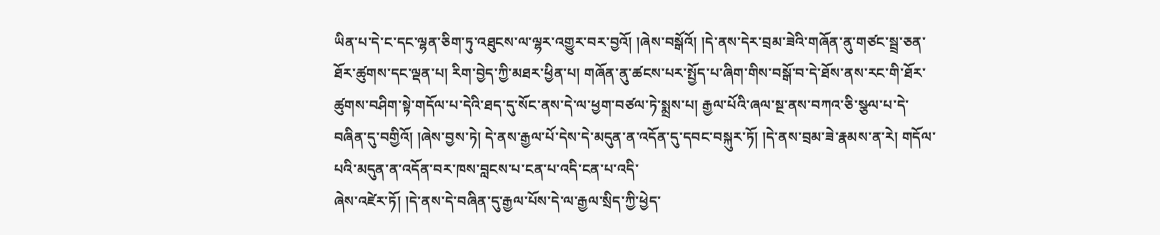ཡིན་པ་དེ་ང་དང་ལྷན་ཅིག་ཏུ་འཐུངས་ལ་ལྷར་འགྱུར་བར་བྱའོ། །ཞེས་བསྒོའོ། །དེ་ནས་དེར་བྲམ་ཟེའི་གཞོན་ནུ་གཙང་སྦྲ་ཅན་ཐོར་ཚུགས་དང་ལྡན་པ། རིག་བྱེད་ཀྱི་མཐར་ཕྱིན་པ། གཞོན་ནུ་ཚངས་པར་སྤྱོད་པ་ཞིག་གིས་བསྒོ་བ་དེ་ཐོས་ནས་རང་གི་ཐོར་ཚུགས་བཤིག་སྟེ་གདོལ་པ་དེའི་ཐད་དུ་སོང་ནས་དེ་ལ་ཕྱག་བཙལ་ཏེ་སྨྲས་པ། རྒྱལ་པོའི་ཞལ་སྔ་ནས་བཀའ་ཅི་སྩལ་པ་དེ་བཞིན་དུ་བགྱིའོ། །ཞེས་བྱས་ཏེ། དེ་ནས་རྒྱལ་པོ་དེས་དེ་མདུན་ན་འདོན་དུ་དབང་བསྐུར་ཏོ། །དེ་ནས་བྲམ་ཟེ་རྣམས་ན་རེ། གདོལ་པའི་མདུན་ན་འདོན་བར་ཁས་བླངས་པ་ངན་པ་འདི་ངན་པ་འདི་
ཞེས་འཛེར་ཏོ། །དེ་ནས་དེ་བཞིན་དུ་རྒྱལ་པོས་དེ་ལ་རྒྱལ་སྲིད་ཀྱི་ཕྱེད་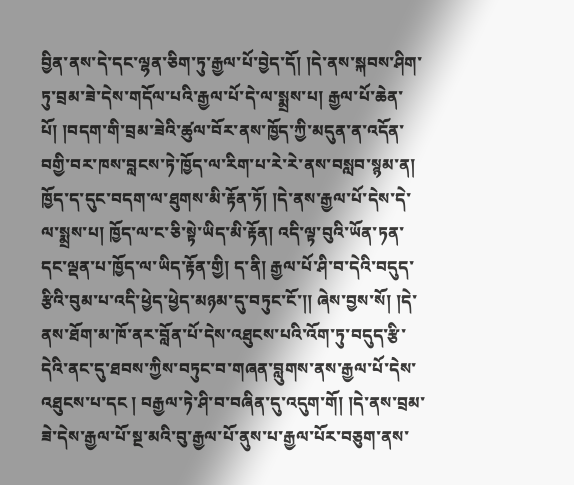བྱིན་ནས་དེ་དང་ལྷན་ཅིག་ཏུ་རྒྱལ་པོ་བྱེད་དོ། །དེ་ནས་སྐབས་ཤིག་ཏུ་བྲམ་ཟེ་དེས་གདོལ་པའི་རྒྱལ་པོ་དེ་ལ་སྨྲས་པ། རྒྱལ་པོ་ཆེན་པོ། །བདག་གི་བྲམ་ཟེའི་ཚུལ་བོར་ནས་ཁྱོད་ཀྱི་མདུན་ན་འདོན་བགྱི་བར་ཁས་བླངས་ཏེ་ཁྱོད་ལ་རིག་པ་རེ་རེ་ནས་བསླབ་སྙམ་ན། ཁྱོད་ད་དུང་བདག་ལ་ཐུགས་མི་རྟོན་ཏོ། །དེ་ནས་རྒྱལ་པོ་དེས་དེ་ལ་སྨྲས་པ། ཁྱོད་ལ་ང་ཅི་སྟེ་ཡིད་མི་རྟོན། འདི་ལྟ་བུའི་ཡོན་ཏན་དང་ལྡན་པ་ཁྱོད་ལ་ཡིད་རྟོན་གྱི། ད་ནི། རྒྱལ་པོ་ཤི་བ་དེའི་བདུད་རྩིའི་བུམ་པ་འདི་ཕྱེད་ཕྱེད་མཉམ་དུ་བཏུང་ངོ་།། ཞེས་བྱས་སོ། །དེ་ནས་ཐོག་མ་ཁོ་ནར་བློན་པོ་དེས་འཐུངས་པའི་འོག་ཏུ་བདུད་རྩི་དེའི་ནང་དུ་ཐབས་ཀྱིས་བཏུང་བ་གཞན་བླུགས་ནས་རྒྱལ་པོ་དེས་འཐུངས་པ་དང ། བརྒྱལ་ཏེ་ཤི་བ་བཞིན་དུ་འདུག་གོ། །དེ་ནས་བྲམ་ཟེ་དེས་རྒྱལ་པོ་སྔ་མའི་བུ་རྒྱལ་པོ་ནུས་པ་རྒྱལ་པོར་བཅུག་ནས་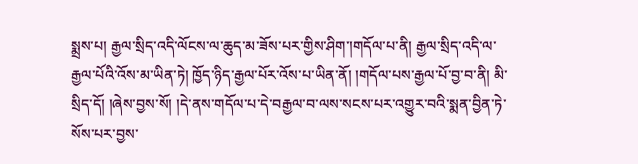སྨྲས་པ། རྒྱལ་སྲིད་འདི་ལོངས་ལ་ཆུད་མ་ཟོས་པར་གྱིས་ཤིག་།གདོལ་པ་ནི། རྒྱལ་སྲིད་འདི་ལ་རྒྱལ་པོའི་འོས་མ་ཡིན་ཏེ། ཁྱོད་ཉིད་རྒྱལ་པོར་འོས་པ་ཡིན་ནོ། །གདོལ་པས་རྒྱལ་པོ་བྱ་བ་ནི། མི་སྲིད་དོ། །ཞེས་བྱས་སོ། །དེ་ནས་གདོལ་པ་དེ་བརྒྱལ་བ་ལས་སངས་པར་འགྱུར་བའི་སྨན་བྱིན་ཏེ་སོས་པར་བྱས་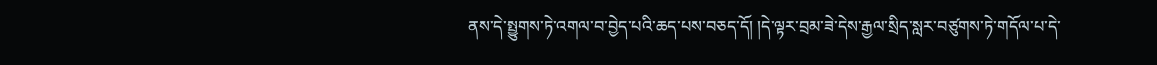ནས་དེ་སྤྱུགས་ཏེ་འགལ་བ་བྱེད་པའི་ཆད་པས་བཅད་དོ། །དེ་ལྟར་བྲམ་ཟེ་དེས་རྒྱལ་སྲིད་སླར་བཙུགས་ཏེ་གདོལ་པ་དེ་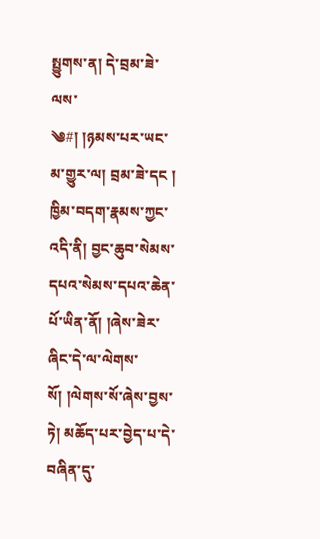སྤྱུགས་ན། དེ་བྲམ་ཟེ་ལས་
༄#། །ཉམས་པར་ཡང་མ་གྱུར་ལ། བྲམ་ཟེ་དང ། ཁྱིམ་བདག་རྣམས་ཀྱང་འདི་ནི། བྱང་ཆུབ་སེམས་དཔའ་སེམས་དཔའ་ཆེན་པོ་ཡིན་ནོ། །ཞེས་ཟེར་ཞིང་དེ་ལ་ལེགས་སོ། །ལེགས་སོ་ཞེས་བྱས་ཏེ། མཆོད་པར་བྱེད་པ་དེ་བཞིན་དུ་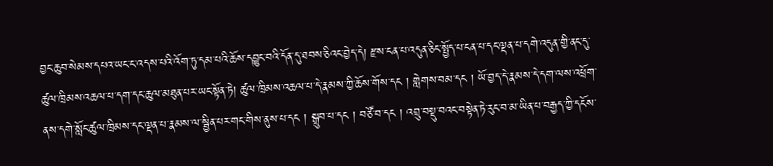བྱང་ཆུབ་སེམས་དཔའ་ཡང་ང་འདས་པའི་འོག་ཏུ་དམ་པའི་ཆོས་དབྱུང་བའི་དོན་དུ་ཐབས་ཅིའང་བྱེད་དེ། རྫས་ངན་པ་འདུན་ཅིང་སྤྱོད་པ་ངན་པ་དང་ལྡན་པ་དགེ་འདུན་གྱི་ནང་དུ་ཚུལ་ཁྲིམས་འཆལ་པ་དག་དང་ཆུལ་མཐུན་པར་ཡང་སྟོན་ཏེ། ཚུལ་ཁྲིམས་འཆལ་པ་དེ་རྣམས་ཀྱི་ཆོས་གོས་དང ། གླེགས་བམ་དང ། ཡོ་བྱད་དེ་རྣམས་དེ་དག་ལས་འཕྲོག་ནས་དགེ་སློང་ཚུལ་ཁྲིམས་དང་ལྡན་པ་རྣམས་ལ་སྦྱིན་པར་གང་གིས་ནུས་པ་དང ། སྒྲུབ་པ་དང ། བཙོ་བ་དང ། འབྲུ་བསྡུ་བའང་བསྟེན་ཏེ་རུང་བ་མ་ཡིན་པ་བརྒྱད་ཀྱི་དངོས་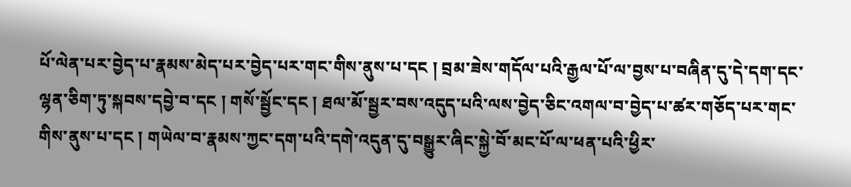པོ་ལེན་པར་བྱེད་པ་རྣམས་མེད་པར་བྱེད་པར་གང་གིས་ནུས་པ་དང ། བྲམ་ཟེས་གདོལ་པའི་རྒྱལ་པོ་ལ་བྱས་པ་བཞིན་དུ་དེ་དག་དང་ལྷན་ཅིག་ཏུ་སྐབས་དབྱེ་བ་དང ། གསོ་སྦྱོང་དང ། ཐལ་མོ་སྦྱར་བས་འདུད་པའི་ལས་བྱེད་ཅིང་འགལ་བ་བྱེད་པ་ཚར་གཅོད་པར་གང་གིས་ནུས་པ་དང ། གཡེལ་བ་རྣམས་ཀྱང་དག་པའི་དགེ་འདུན་དུ་བསྒྱུར་ཞིང་སྐྱེ་བོ་མང་པོ་ལ་ཕན་པའི་ཕྱིར་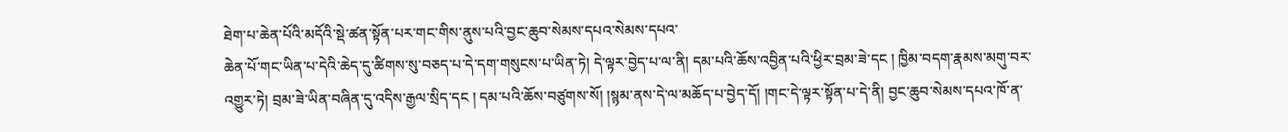ཐེག་པ་ཆེན་པོའི་མདོའི་སྡེ་ཚན་སྟོན་པར་གང་གིས་ནུས་པའི་བྱང་ཆུབ་སེམས་དཔའ་སེམས་དཔའ་
ཆེན་པོ་གང་ཡིན་པ་དེའི་ཆེད་དུ་ཚིགས་སུ་བཅད་པ་དེ་དག་གསུངས་པ་ཡིན་ཏེ། དེ་ལྟར་བྱེད་པ་ལ་ནི། དམ་པའི་ཆོས་འབྱིན་པའི་ཕྱིར་བྲམ་ཟེ་དང ། ཁྱིམ་བདག་རྣམས་མགུ་བར་འགྱུར་ཏེ། བྲམ་ཟེ་ཡིན་བཞིན་དུ་འདིས་རྒྱལ་སྲིད་དང ། དམ་པའི་ཆོས་བཙུགས་སོ། །སྙམ་ནས་དེ་ལ་མཆོད་པ་བྱེད་དོ། །གང་དེ་ལྟར་སྟོན་པ་དེ་ནི། བྱང་ཆུབ་སེམས་དཔའ་ཁོ་ན་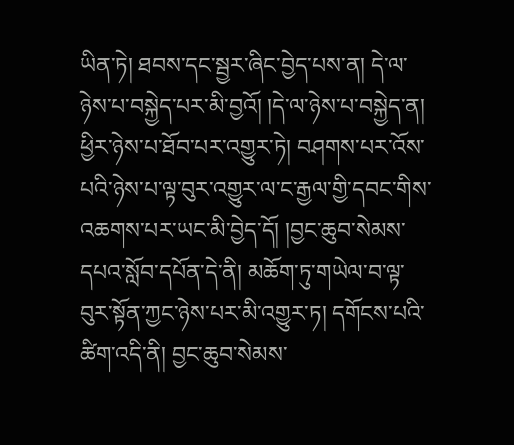ཡིན་ཏེ། ཐབས་དང་སྦྱར་ཞིང་བྱེད་པས་ན། དེ་ལ་ཉེས་པ་བསྐྱེད་པར་མི་བྱའོ། །དེ་ལ་ཉེས་པ་བསྐྱེད་ན། ཕྱིར་ཉེས་པ་ཐོབ་པར་འགྱུར་ཏེ། བཤགས་པར་འོས་པའི་ཉེས་པ་ལྟ་བུར་འགྱུར་ལ་ང་རྒྱལ་གྱི་དབང་གིས་འཆགས་པར་ཡང་མི་བྱེད་དོ། །བྱང་ཆུབ་སེམས་དཔའ་སློབ་དཔོན་དེ་ནི། མཆོག་ཏུ་གཡེལ་བ་ལྟ་བུར་སྟོན་ཀྱང་ཉེས་པར་མི་འགྱུར་ཏ། དགོངས་པའི་ཚིག་འདི་ནི། བྱང་ཆུབ་སེམས་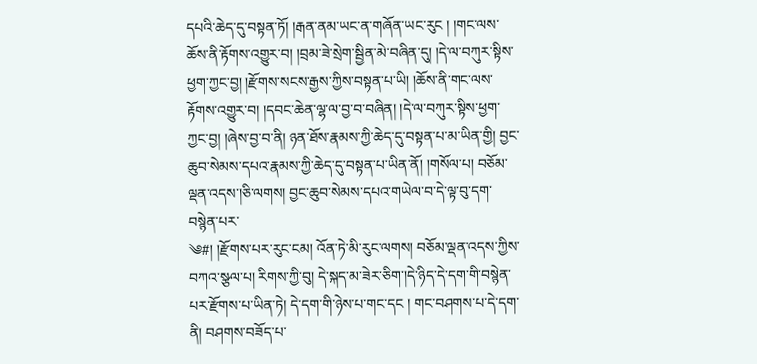དཔའི་ཆེད་དུ་བསྟན་ཏོ། །རྒན་ནམ་ཡང་ན་གཞོན་ཡང་རུང ། །གང་ལས་ཆོས་ནི་རྟོགས་འགྱུར་བ། །བྲམ་ཟེ་སྲེག་སྦྱིན་མེ་བཞིན་དུ། །དེ་ལ་བཀུར་སྟིས་ཕྱག་ཀྱང་བྱ། །རྫོགས་སངས་རྒྱས་ཀྱིས་བསྟན་པ་ཡི། །ཆོས་ནི་གང་ལས་རྟོགས་འགྱུར་བ། །དབང་ཆེན་ལྷ་ལ་བྱ་བ་བཞིན། །དེ་ལ་བཀུར་སྟིས་ཕྱག་ཀྱང་བྱ། །ཞེས་བྱ་བ་ནི། ཉན་ཐོས་རྣམས་ཀྱི་ཆེད་དུ་བསྟན་པ་མ་ཡིན་གྱི། བྱང་ཆུབ་སེམས་དཔའ་རྣམས་ཀྱི་ཆེད་དུ་བསྟན་པ་ཡིན་ནོ། །གསོལ་པ། བཅོམ་ལྡན་འདས་།ཅི་ལགས། བྱང་ཆུབ་སེམས་དཔའ་གཡེལ་བ་དེ་ལྟ་བུ་དག་བསྙེན་པར་
༄#། །རྫོགས་པར་རུང་ངམ། འོན་ཏེ་མི་རུང་ལགས། བཅོམ་ལྡན་འདས་ཀྱིས་བཀའ་སྩལ་པ། རིགས་ཀྱི་བུ། དེ་སྐད་མ་ཟེར་ཅིག་།དེ་ཉིད་དེ་དག་གི་བསྙེན་པར་རྫོགས་པ་ཡིན་ཏེ། དེ་དག་གི་ཉེས་པ་གང་དང ། གང་བཤགས་པ་དེ་དག་ནི། བཤགས་བཟོད་པ་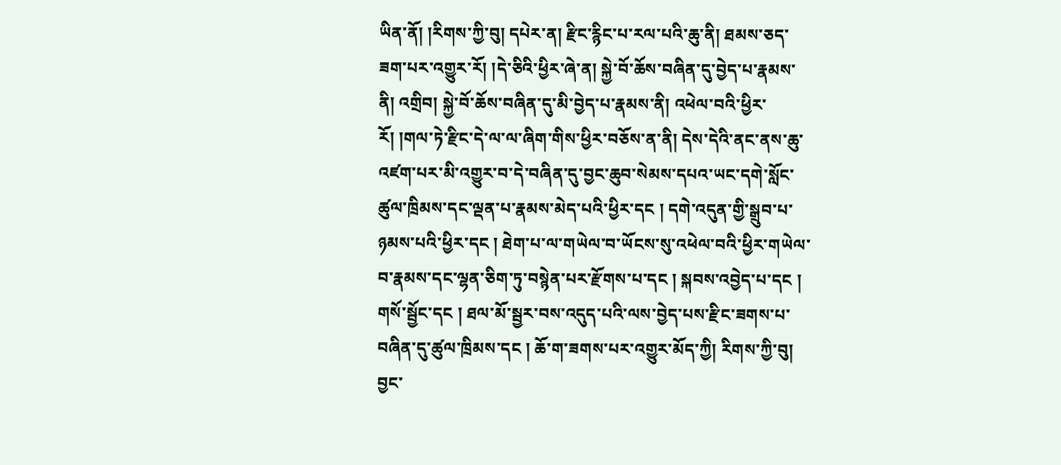ཡིན་ནོ། །རིགས་ཀྱི་བུ། དཔེར་ན། རྫིང་རྙིང་པ་རལ་པའི་ཆུ་ནི། ཐམས་ཅད་ཟག་པར་འགྱུར་རོ། །དེ་ཅིའི་ཕྱིར་ཞེ་ན། སྐྱེ་བོ་ཆོས་བཞིན་དུ་བྱེད་པ་རྣམས་ནི། འགྲིབ། སྐྱེ་བོ་ཆོས་བཞིན་དུ་མི་བྱེད་པ་རྣམས་ནི། འཕེལ་བའི་ཕྱིར་རོ། །གལ་ཏེ་རྫིང་དེ་ལ་ལ་ཞིག་གིས་ཕྱིར་བཅོས་ན་ནི། དེས་དེའི་ནང་ནས་ཆུ་འཛག་པར་མི་འགྱུར་བ་དེ་བཞིན་དུ་བྱང་ཆུབ་སེམས་དཔའ་ཡང་དགེ་སློང་ཚུལ་ཁྲིམས་དང་ལྡན་པ་རྣམས་མེད་པའི་ཕྱིར་དང ། དགེ་འདུན་གྱི་སྒྲུབ་པ་ཉམས་པའི་ཕྱིར་དང ། ཐེག་པ་ལ་གཡེལ་བ་ཡོངས་སུ་འཕེལ་བའི་ཕྱིར་གཡེལ་བ་རྣམས་དང་ལྷན་ཅིག་ཏུ་བསྙེན་པར་རྫོགས་པ་དང ། སྐབས་འབྱེད་པ་དང ། གསོ་སྦྱོང་དང ། ཐལ་མོ་སྦྱར་བས་འདུད་པའི་ལས་བྱེད་པས་རྫིང་ཟགས་པ་བཞིན་དུ་ཚུལ་ཁྲིམས་དང ། ཆོ་ག་ཟགས་པར་འགྱུར་མོད་ཀྱི། རིགས་ཀྱི་བུ། བྱང་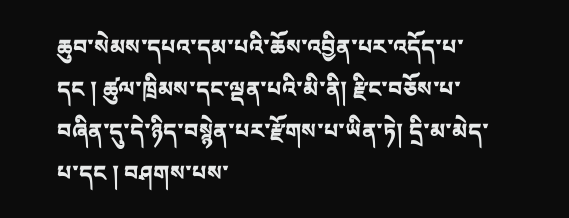ཆུབ་སེམས་དཔའ་དམ་པའི་ཆོས་འབྱིན་པར་འདོད་པ་དང ། ཚུལ་ཁྲིམས་དང་ལྡན་པའི་མི་ནི། རྫིང་བཅོས་པ་བཞིན་དུ་དེ་ཉིད་བསྙེན་པར་རྫོགས་པ་ཡིན་ཏེ། དྲི་མ་མེད་པ་དང ། བཤགས་པས་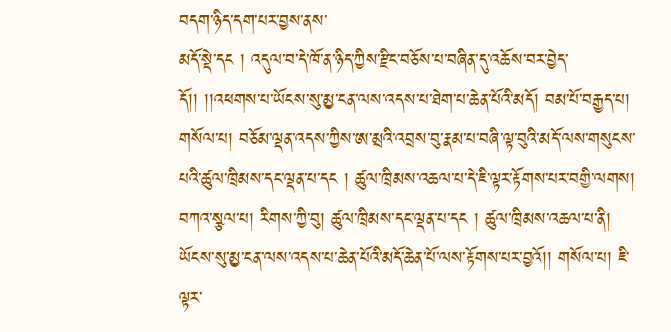བདག་ཉིད་དག་པར་བྱས་ནས་
མདོ་སྡེ་དང ། འདུལ་བ་དེ་ཁོ་ན་ཉིད་ཀྱིས་རྫིང་བཅོས་པ་བཞིན་དུ་འཆོས་བར་བྱེད་དོ།། །།འཕགས་པ་ཡོངས་སུ་མྱ་ངན་ལས་འདས་པ་ཐེག་པ་ཆེན་པོའི་མདོ། བམ་པོ་བརྒྱད་པ། གསོལ་པ། བཅོམ་ལྡན་འདས་ཀྱིས་ཨ་མྲའི་འབྲས་བུ་རྣམ་པ་བཞི་ལྟ་བུའི་མདོ་ལས་གསུངས་པའི་ཚུལ་ཁྲིམས་དང་ལྡན་པ་དང ། ཚུལ་ཁྲིམས་འཆལ་པ་དེ་ཇི་ལྟར་རྟོགས་པར་བགྱི་ལགས། བཀའ་སྩལ་པ། རིགས་ཀྱི་བུ། ཚུལ་ཁྲིམས་དང་ལྡན་པ་དང ། ཚུལ་ཁྲིམས་འཆལ་པ་ནི། ཡོངས་སུ་མྱ་ངན་ལས་འདས་པ་ཆེན་པོའི་མདོ་ཆེན་པོ་ལས་རྟོགས་པར་བྱའོ།། གསོལ་པ། ཇི་ལྟར་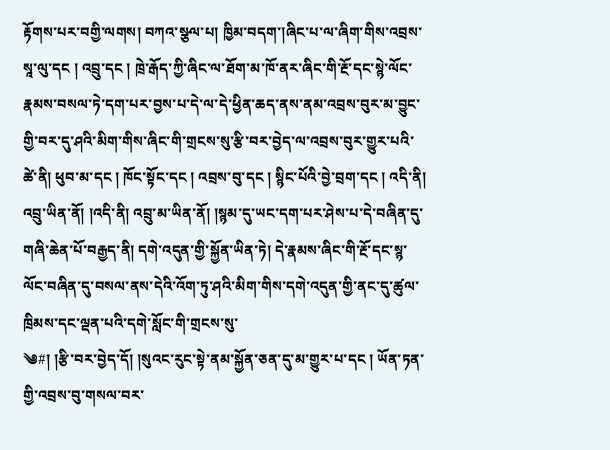རྟོགས་པར་བགྱི་ལགས། བཀའ་སྩལ་པ། ཁྱིམ་བདག་།ཞིང་པ་ལ་ཞིག་གིས་འབྲས་སཱ་ལུ་དང ། འབྲུ་དང ། ཁྲེ་རྒོད་ཀྱི་ཞིང་ལ་ཐོག་མ་ཁོ་ནར་ཞིང་གི་རྔོ་དང་སྙེ་ལོང་རྣམས་བསལ་ཏེ་དག་པར་བྱས་པ་དེ་ལ་དེ་ཕྱིན་ཆད་ནས་ནམ་འབྲས་བུར་མ་བྱུང་གྱི་བར་དུ་ཤའི་མིག་གིས་ཞིང་གི་གྲངས་སུ་རྩི་བར་བྱེད་ལ་འབྲས་བུར་གྱུར་པའི་ཚེ་ནི། ཕུབ་མ་དང ། ཁོང་སྟོང་དང ། འབྲས་བུ་དང ། སྙིང་པོའི་བྱེ་བྲག་དང ། འདི་ནི། འབྲུ་ཡིན་ནོ། །འདི་ནི། འབྲུ་མ་ཡིན་ནོ། །སྙམ་དུ་ཡང་དག་པར་ཤེས་པ་དེ་བཞིན་དུ་གཞི་ཆེན་པོ་བརྒྱད་ནི། དགེ་འདུན་གྱི་སྐྱོན་ཡིན་ཏེ། དེ་རྣམས་ཞིང་གི་རྔོ་དང་སྙ་ལོང་བཞིན་དུ་བསལ་ནས་དེའི་འོག་ཏུ་ཤའི་མིག་གིས་དགེ་འདུན་གྱི་ནང་དུ་ཚུལ་ཁྲིམས་དང་ལྡན་པའི་དགེ་སློང་གི་གྲངས་སུ་
༄#། །རྩི་བར་བྱེད་དོ། །སུའང་རུང་སྟེ་ནམ་སྐྱོན་ཅན་དུ་མ་གྱུར་པ་དང ། ཡོན་ཏན་གྱི་འབྲས་བུ་གསལ་བར་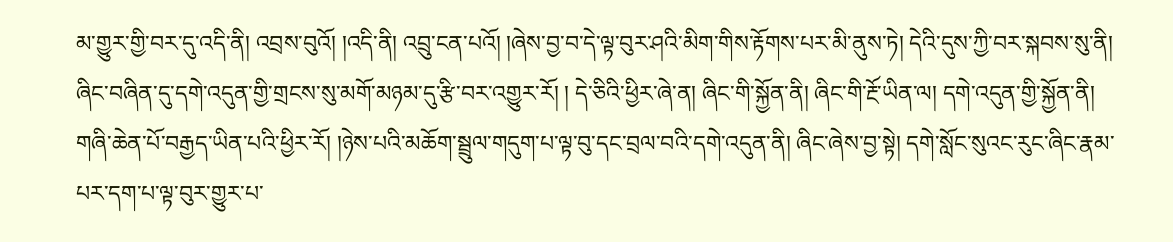མ་གྱུར་གྱི་བར་དུ་འདི་ནི། འབྲས་བུའོ། །འདི་ནི། འབྲུ་ངན་པའོ། །ཞེས་བྱ་བ་དེ་ལྟ་བུར་ཤའི་མིག་གིས་རྟོགས་པར་མི་ནུས་ཏེ། དེའི་དུས་ཀྱི་བར་སྐབས་སུ་ནི། ཞིང་བཞིན་དུ་དགེ་འདུན་གྱི་གྲངས་སུ་མགོ་མཉམ་དུ་རྩི་བར་འགྱུར་རོ། ། དེ་ཅིའི་ཕྱིར་ཞེ་ན། ཞིང་གི་སྐྱོན་ནི། ཞིང་གི་རྔོ་ཡིན་ལ། དགེ་འདུན་གྱི་སྐྱོན་ནི། གཞི་ཆེན་པོ་བརྒྱད་ཡིན་པའི་ཕྱིར་རོ། །ཉེས་པའི་མཆོག་སྦྲུལ་གདུག་པ་ལྟ་བུ་དང་བྲལ་བའི་དགེ་འདུན་ནི། ཞིང་ཞེས་བྱ་སྟེ། དགེ་སློང་སུའང་རུང་ཞིང་རྣམ་པར་དག་པ་ལྟ་བུར་གྱུར་པ་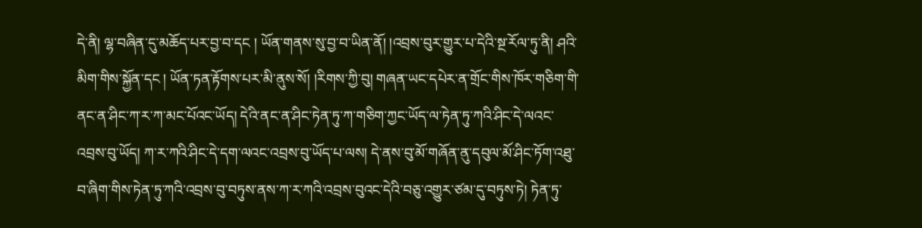དེ་ནི། ལྷ་བཞིན་དུ་མཆོད་པར་བྱ་བ་དང ། ཡོན་གནས་སུ་བྱ་བ་ཡིན་ནོ། །འབྲས་བུར་གྱུར་པ་དེའི་སྔ་རོལ་ཏུ་ནི། ཤའི་མིག་གིས་སྐྱོན་དང ། ཡོན་ཏན་རྟོགས་པར་མི་ནུས་སོ། །རིགས་ཀྱི་བུ། གཞན་ཡང་དཔེར་ན་གྲོང་གིས་ཁོར་གཅིག་གི་ནང་ན་ཤིང་ཀ་ར་ཀ་མང་པོའང་ཡོད། དེའི་ནང་ན་ཤིང་ཏེན་ཏུ་ཀ་གཅིག་ཀྱང་ཡོད་ལ་ཏེན་ཏུ་ཀའི་ཤིང་དེ་ལའང་འབྲས་བུ་ཡོད། ཀ་ར་ཀའི་ཤིང་དེ་དག་ལའང་འབྲས་བུ་ཡོད་པ་ལས། དེ་ནས་བུ་མོ་གཞོན་ནུ་དབུལ་མོ་ཤིང་ཏོག་འཐུ་བ་ཞིག་གིས་ཏེན་ཏུ་ཀའི་འབྲས་བུ་བཏུས་ནས་ཀ་ར་ཀའི་འབྲས་བུའང་དེའི་བཅུ་འགྱུར་ཙམ་དུ་བཏུས་ཏེ། ཏེན་ཏུ་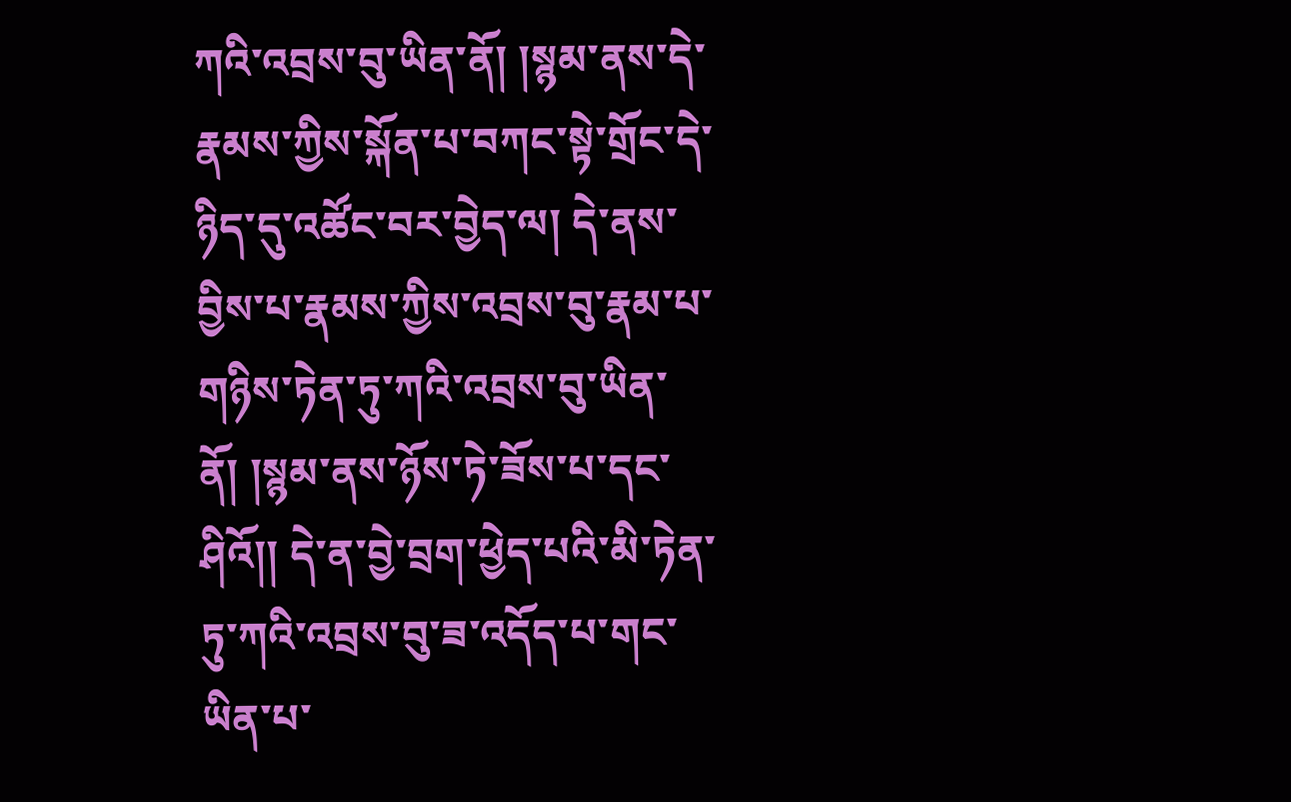ཀའི་འབྲས་བུ་ཡིན་ནོ། །སྙམ་ནས་དེ་
རྣམས་ཀྱིས་སྐོན་པ་བཀང་སྟེ་གྲོང་དེ་ཉིད་དུ་འཚོང་བར་བྱེད་ལ། དེ་ནས་བྱིས་པ་རྣམས་ཀྱིས་འབྲས་བུ་རྣམ་པ་གཉིས་ཏེན་ཏུ་ཀའི་འབྲས་བུ་ཡིན་ནོ། །སྙམ་ནས་ཉོས་ཏེ་ཟོས་པ་དང་ཤིའོ།། དེ་ན་བྱེ་བྲག་ཕྱེད་པའི་མི་ཏེན་ཏུ་ཀའི་འབྲས་བུ་ཟ་འདོད་པ་གང་ཡིན་པ་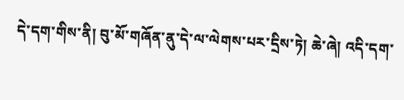དེ་དག་གིས་ནི། བུ་མོ་གཞོན་ནུ་དེ་ལ་ལེགས་པར་དྲིས་ཏེ། ཆེ་ཞེ། འདི་དག་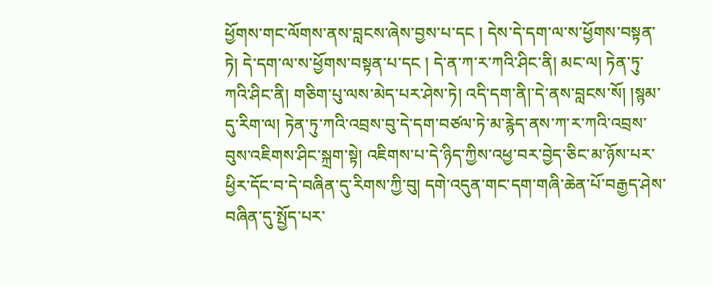ཕྱོགས་གང་ལོགས་ནས་བླངས་ཞེས་བྱས་པ་དང ། དེས་དེ་དག་ལ་ས་ཕྱོགས་བསྟན་ཏེ། དེ་དག་ལ་ས་ཕྱོགས་བསྟན་པ་དང ། དེ་ན་ཀ་ར་ཀའི་ཤིང་ནི། མང་ལ། ཏེན་ཏུ་ཀའི་ཤིང་ནི། གཅིག་པུ་ལས་མེད་པར་ཤེས་ཏེ། འདི་དག་ནི།་དེ་ནས་བླངས་སོ། །སྙམ་དུ་རིག་ལ། ཏེན་ཏུ་ཀའི་འབྲས་བུ་དེ་དག་བཙལ་ཏེ་མ་རྙེད་ནས་ཀ་ར་ཀའི་འབྲས་བུས་འཇིགས་ཤིང་སྐྲག་སྟེ། འཇིགས་པ་དེ་ཉིད་ཀྱིས་འཕྱ་བར་བྱེད་ཅིང་མ་ཉོས་པར་ཕྱིར་དོང་བ་དེ་བཞིན་དུ་རིགས་ཀྱི་བུ། དགེ་འདུན་གང་དག་གཞི་ཆེན་པོ་བརྒྱད་ཤེས་བཞིན་དུ་སྤྱོད་པར་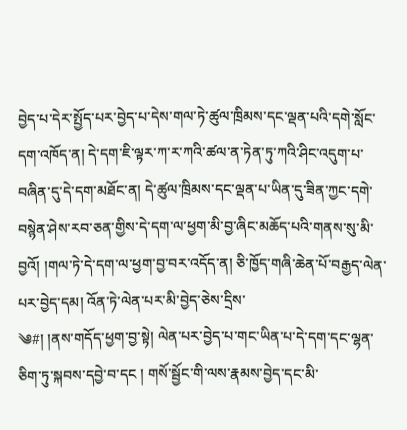བྱེད་པ་དེར་སྤྱོད་པར་བྱེད་པ་དེས་གལ་ཏེ་ཚུལ་ཁྲིམས་དང་ལྡན་པའི་དགེ་སློང་དག་འཁོད་ན། དེ་དག་ཇི་ལྟར་ཀ་ར་ཀའི་ཚལ་ན་ཏེན་ཏུ་ཀའི་ཤིང་འདུག་པ་བཞིན་དུ་དེ་དག་མཐོང་ན། དེ་ཚུལ་ཁྲིམས་དང་ལྡན་པ་ཡིན་དུ་ཟིན་ཀྱང་དགེ་བསྙེན་ཤེས་རབ་ཅན་གྱིས་དེ་དག་ལ་ཕྱག་མི་བྱ་ཞིང་མཆོད་པའི་གནས་སུ་མི་བྱའོ། །གལ་ཏེ་དེ་དག་ལ་ཕྱག་བྱ་བར་འདོད་ན། ཅི་ཁྱོད་གཞི་ཆེན་པོ་བརྒྱད་ལེན་པར་བྱེད་དམ། འོན་ཏེ་ལེན་པར་མི་བྱེད་ཅེས་དྲིས་
༄#། །ནས་གདོད་ཕྱག་བྱ་སྟེ། ལེན་པར་བྱེད་པ་གང་ཡིན་པ་དེ་དག་དང་ལྷན་ཅིག་ཏུ་སྐབས་དབྱེ་བ་དང ། གསོ་སྦྱོང་གི་ལས་རྣམས་བྱེད་དང་མི་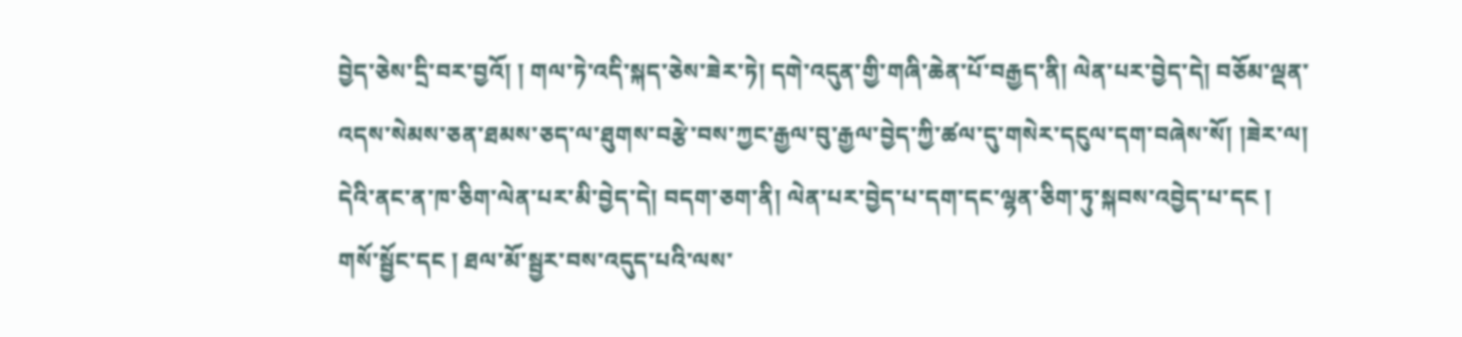བྱེད་ཅེས་དྲི་བར་བྱའོ། ། གལ་ཏེ་འདི་སྐད་ཅེས་ཟེར་ཏེ། དགེ་འདུན་གྱི་གཞི་ཆེན་པོ་བརྒྱད་ནི། ལེན་པར་བྱེད་དེ། བཅོམ་ལྡན་འདས་སེམས་ཅན་ཐམས་ཅད་ལ་ཐུགས་བརྩེ་བས་ཀྱང་རྒྱལ་བུ་རྒྱལ་བྱེད་ཀྱི་ཚལ་དུ་གསེར་དངུལ་དག་བཞེས་སོ། །ཟེར་ལ། དེའི་ནང་ན་ཁ་ཅིག་ལེན་པར་མི་བྱེད་དེ། བདག་ཅག་ནི། ལེན་པར་བྱེད་པ་དག་དང་ལྷན་ཅིག་ཏུ་སྐབས་འབྱེད་པ་དང ། གསོ་སྦྱོང་དང ། ཐལ་མོ་སྦྱར་བས་འདུད་པའི་ལས་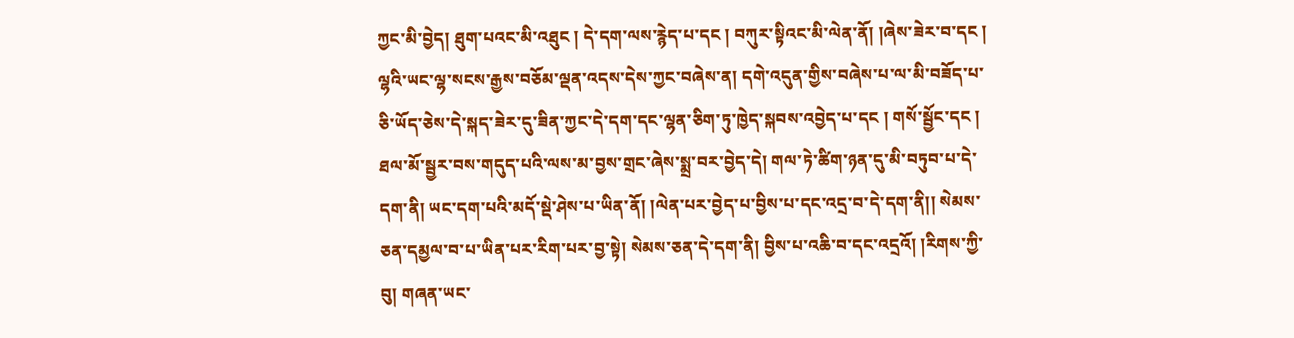ཀྱང་མི་བྱེད། ཐུག་པའང་མི་འཐུང ། དེ་དག་ལས་རྙེད་པ་དང ། བཀུར་སྟིའང་མི་ལེན་ནོ། །ཞེས་ཟེར་བ་དང ། ལྷའི་ཡང་ལྷ་སངས་རྒྱས་བཅོམ་ལྡན་འདས་དེས་ཀྱང་བཞེས་ན། དགེ་འདུན་གྱིས་བཞེས་པ་ལ་མི་བཟོད་པ་ཅི་ཡོད་ཅེས་དེ་སྐད་ཟེར་དུ་ཟིན་ཀྱང་དེ་དག་དང་ལྷན་ཅིག་ཏུ་ཁྱེད་སྐབས་འབྱེད་པ་དང ། གསོ་སྦྱོང་དང ། ཐལ་མོ་སྦྱར་བས་གདུད་པའི་ལས་མ་བྱས་གྲང་ཞེས་སྨྲ་བར་བྱེད་དེ། གལ་ཏེ་ཚིག་ཉན་དུ་མི་བཏུབ་པ་དེ་དག་ནི། ཡང་དག་པའི་མདོ་སྡེ་ཤེས་པ་ཡིན་ནོ། །ལེན་པར་བྱེད་པ་བྱིས་པ་དང་འདྲ་བ་དེ་དག་ནི།། སེམས་ཅན་དམྱལ་བ་པ་ཡིན་པར་རིག་པར་བྱ་སྟེ། སེམས་ཅན་དེ་དག་ནི། བྱིས་པ་འཆི་བ་དང་འདྲའོ། །རིགས་ཀྱི་བུ། གཞན་ཡང་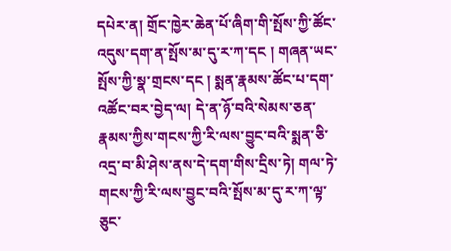དཔེར་ན། གྲོང་ཁྱེར་ཆེན་པོ་ཞིག་གི་སྤོས་ཀྱི་ཚོང་
འདུས་དག་ན་སྤོས་མ་དུ་ར་ཀ་དང ། གཞན་ཡང་སྤོས་ཀྱི་སྣ་གྲངས་དང ། སྨན་རྣམས་ཚོང་པ་དག་འཚོང་བར་བྱེད་ལ། དེ་ན་ཉོ་བའི་སེམས་ཅན་རྣམས་ཀྱིས་གངས་ཀྱི་རི་ལས་བྱུང་བའི་སྨན་ཅི་འདྲ་བ་མི་ཤེས་ནས་དེ་དག་གིས་དྲིས་ཏེ། གལ་ཏེ་གངས་ཀྱི་རི་ལས་བྱུང་བའི་སྤོས་མ་དུ་ར་ཀ་ལྟ་ཅུང་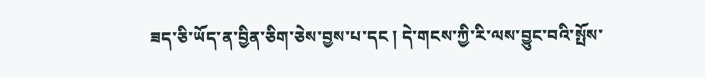ཟད་ཅི་ཡོད་ན་བྱིན་ཅིག་ཅེས་བྱས་པ་དང ། དེ་གངས་ཀྱི་རི་ལས་བྱུང་བའི་སྤོས་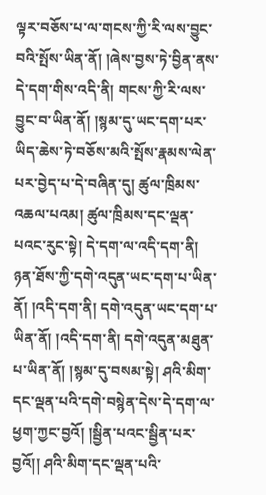ལྟར་བཅོས་པ་ལ་གངས་ཀྱི་རི་ལས་བྱུང་བའི་སྤོས་ཡིན་ནོ། །ཞེས་བྱས་ཏེ་བྱིན་ནས་དེ་དག་གིས་འདི་ནི། གངས་ཀྱི་རི་ལས་བྱུང་བ་ཡིན་ནོ། །སྙམ་དུ་ཡང་དག་པར་ཡིད་ཆེས་ཏེ་བཅོས་མའི་སྤོས་རྣམས་ལེན་པར་བྱེད་པ་དེ་བཞིན་དུ། ཚུལ་ཁྲིམས་འཆལ་པའམ། ཚུལ་ཁྲིམས་དང་ལྡན་པའང་རུང་སྟེ། དེ་དག་ལ་འདི་དག་ནི། ཉན་ཐོས་ཀྱི་དགེ་འདུན་ཡང་དག་པ་ཡིན་ནོ། །འདི་དག་ནི། དགེ་འདུན་ཡང་དག་པ་ཡིན་ནོ། །འདི་དག་ནི། དགེ་འདུན་མཐུན་པ་ཡིན་ནོ། །སྙམ་དུ་བསམ་སྟེ། ཤའི་མིག་དང་ལྡན་པའི་དགེ་བསྙེན་དེས་དེ་དག་ལ་ཕྱག་ཀྱང་བྱའོ། །སྦྱིན་པའང་སྦྱིན་པར་བྱའོ།། ཤའི་མིག་དང་ལྡན་པའི་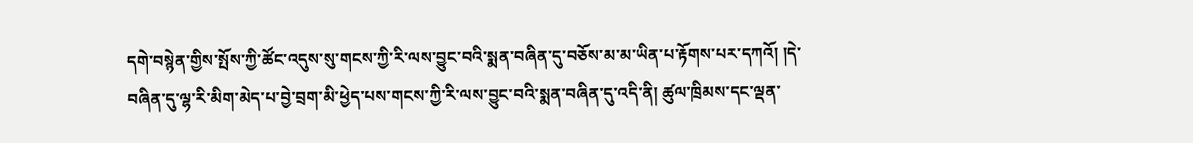དགེ་བསྙེན་གྱིས་སྤོས་ཀྱི་ཚོང་འདུས་སུ་གངས་ཀྱི་རི་ལས་བྱུང་བའི་སྨན་བཞིན་དུ་བཅོས་མ་མ་ཡིན་པ་རྟོགས་པར་དཀའོ། །དེ་བཞིན་དུ་ལྷ་རི་མིག་མེད་པ་བྱེ་བྲག་མི་ཕྱེད་པས་གངས་ཀྱི་རི་ལས་བྱུང་བའི་སྨན་བཞིན་དུ་འདི་ནི། ཚུལ་ཁྲིམས་དང་ལྡན་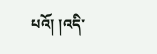པའོ། །འདི་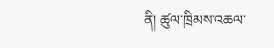ནི། ཚུལ་ཁྲིམས་འཆལ་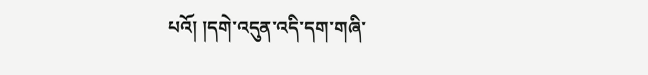པའོ། །དགེ་འདུན་འདི་དག་གཞི་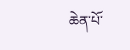ཆེན་པོ་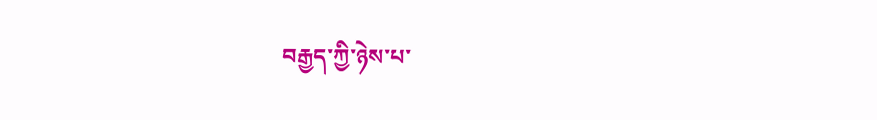བརྒྱད་ཀྱི་ཉེས་པ་